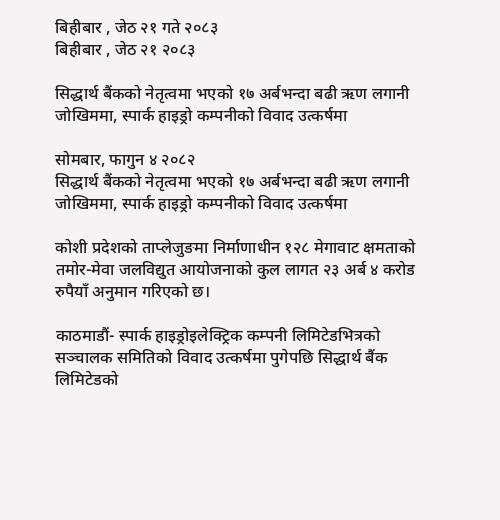बिहीबार , जेठ २१ गते २०८३
बिहीबार , जेठ २१ २०८३

सिद्धार्थ बैंकको नेतृत्वमा भएको १७ अर्बभन्दा बढी ऋण लगानी जोखिममा, स्पार्क हाइड्रो कम्पनीको विवाद उत्कर्षमा

सोमबार, फागुन ४ २०८२
सिद्धार्थ बैंकको नेतृत्वमा भएको १७ अर्बभन्दा बढी ऋण लगानी जोखिममा, स्पार्क हाइड्रो कम्पनीको विवाद उत्कर्षमा

कोशी प्रदेशको ताप्लेजुङमा निर्माणाधीन १२८ मेगावाट क्षमताको तमोर-मेवा जलविद्युत आयोजनाको कुल लागत २३ अर्ब ४ करोड रुपैयाँ अनुमान गरिएको छ।

काठमाडौं- स्पार्क हाइड्रोइलेक्ट्रिक कम्पनी लिमिटेडभित्रको सञ्चालक समितिको विवाद उत्कर्षमा पुगेपछि सिद्धार्थ बैंक लिमिटेडको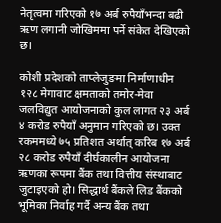नेतृत्वमा गरिएको १७ अर्ब रुपैयाँभन्दा बढी ऋण लगानी जोखिममा पर्ने संकेत देखिएको छ।

कोशी प्रदेशको ताप्लेजुङमा निर्माणाधीन १२८ मेगावाट क्षमताको तमोर-मेवा जलविद्युत आयोजनाको कुल लागत २३ अर्ब ४ करोड रुपैयाँ अनुमान गरिएको छ। उक्त रकममध्ये ७५ प्रतिशत अर्थात् करिब १७ अर्ब २८ करोड रुपैयाँ दीर्घकालीन आयोजना ऋणका रूपमा बैंक तथा वित्तीय संस्थाबाट जुटाइएको हो। सिद्धार्थ बैंकले लिड बैंकको भूमिका निर्वाह गर्दै अन्य बैंक तथा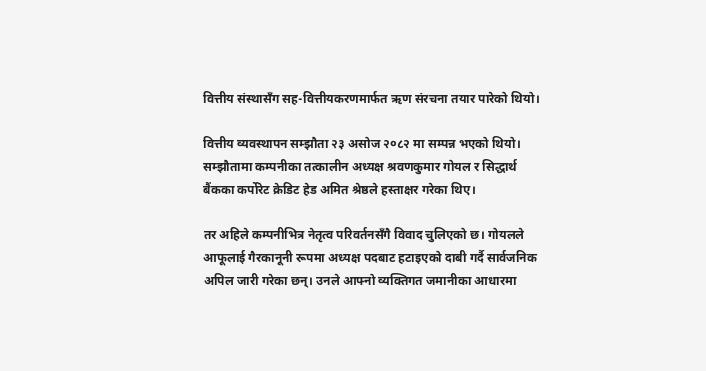वित्तीय संस्थासँग सह-वित्तीयकरणमार्फत ऋण संरचना तयार पारेको थियो।

वित्तीय व्यवस्थापन सम्झौता २३ असोज २०८२ मा सम्पन्न भएको थियो। सम्झौतामा कम्पनीका तत्कालीन अध्यक्ष श्रवणकुमार गोयल र सिद्धार्थ बैंकका कर्पोरेट क्रेडिट हेड अमित श्रेष्ठले हस्ताक्षर गरेका थिए।

तर अहिले कम्पनीभित्र नेतृत्व परिवर्तनसँगै विवाद चुलिएको छ। गोयलले आफूलाई गैरकानूनी रूपमा अध्यक्ष पदबाट हटाइएको दाबी गर्दै सार्वजनिक अपिल जारी गरेका छन्। उनले आफ्नो व्यक्तिगत जमानीका आधारमा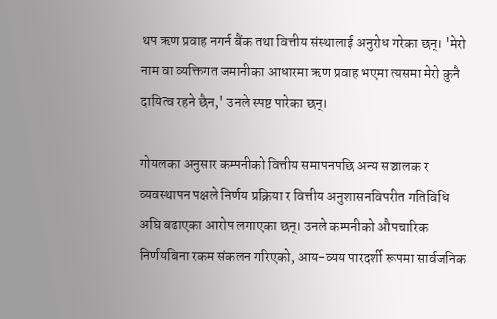थप ऋण प्रवाह नगर्न बैंक तथा वित्तीय संस्थालाई अनुरोध गरेका छन्। 'मेरो नाम वा व्यक्तिगत जमानीका आधारमा ऋण प्रवाह भएमा त्यसमा मेरो कुनै दायित्व रहने छैन,' उनले स्पष्ट पारेका छन्।

गोयलका अनुसार कम्पनीको वित्तीय समापनपछि अन्य सञ्चालक र व्यवस्थापन पक्षले निर्णय प्रक्रिया र वित्तीय अनुशासनविपरीत गतिविधि अघि बढाएका आरोप लगाएका छन्। उनले कम्पनीको औपचारिक निर्णयबिना रकम संकलन गरिएको, आय-व्यय पारदर्शी रूपमा सार्वजनिक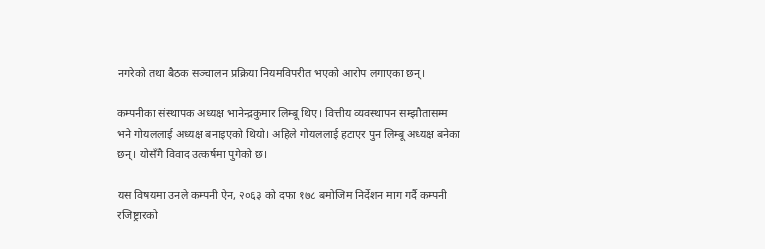नगरेको तथा बैठक सञ्चालन प्रक्रिया नियमविपरीत भएको आरोप लगाएका छन्।

कम्पनीका संस्थापक अध्यक्ष भानेन्द्रकुमार लिम्बू थिए। वित्तीय व्यवस्थापन सम्झौतासम्म भने गोयललाई अध्यक्ष बनाइएको थियो। अहिले गोयललाई हटाएर पुन लिम्बू अध्यक्ष बनेका छन्। योसँगै विवाद उत्कर्षमा पुगेको छ।

यस विषयमा उनले कम्पनी ऐन, २०६३ को दफा १७८ बमोजिम निर्देशन माग गर्दै कम्पनी रजिष्ट्रारको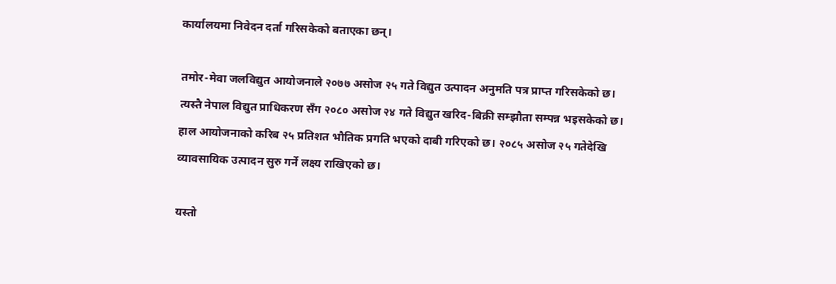कार्यालयमा निवेदन दर्ता गरिसकेको बताएका छन्।

तमोर-मेवा जलविद्युत आयोजनाले २०७७ असोज २५ गते विद्युत उत्पादन अनुमति पत्र प्राप्त गरिसकेको छ। त्यस्तै नेपाल विद्युत प्राधिकरण सँग २०८० असोज २४ गते विद्युत खरिद-बिक्री सम्झौता सम्पन्न भइसकेको छ। हाल आयोजनाको करिब २५ प्रतिशत भौतिक प्रगति भएको दाबी गरिएको छ। २०८५ असोज २५ गतेदेखि व्यावसायिक उत्पादन सुरु गर्ने लक्ष्य राखिएको छ।

यस्तो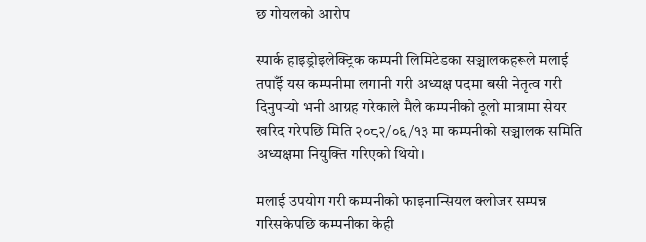छ गोयलको आरोप

स्पार्क हाइड्रोइलेक्ट्रिक कम्पनी लिमिटेडका सञ्चालकहरूले मलाई तपाईँ यस कम्पनीमा लगानी गरी अध्यक्ष पदमा बसी नेतृत्व गरी दिनुपर्‍यो भनी आग्रह गरेकाले मैले कम्पनीको ठूलो मात्रामा सेयर खरिद गरेपछि मिति २०८२/०६/१३ मा कम्पनीको सञ्चालक समिति अध्यक्षमा नियुक्ति गरिएको थियो।

मलाई उपयोग गरी कम्पनीको फाइनान्सियल क्लोजर सम्पन्न गरिसकेपछि कम्पनीका केही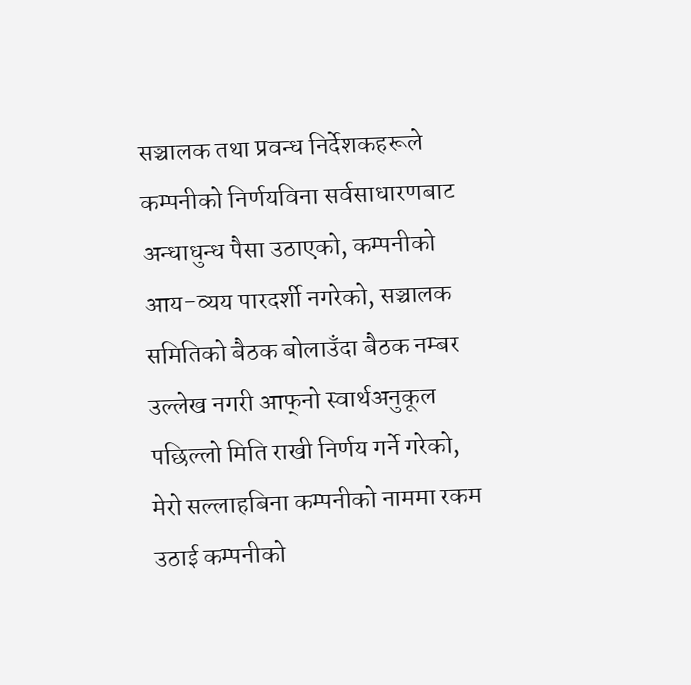सञ्चालक तथा प्रवन्ध निर्देशकहरूले कम्पनीको निर्णयविना सर्वसाधारणबाट अन्धाधुन्ध पैसा उठाएको, कम्पनीको आय-व्यय पारदर्शी नगरेको, सञ्चालक समितिको बैठक बोलाउँदा बैठक नम्बर उल्लेख नगरी आफ्‌नो स्वार्थअनुकूल पछिल्लो मिति राखी निर्णय गर्ने गरेको, मेरो सल्लाहबिना कम्पनीको नाममा रकम उठाई कम्पनीको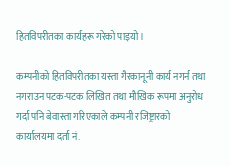हितविपरीतका कार्यहरू गरेको पाइयो।

कम्पनीको हितविपरीतका यस्ता गैरकानूनी कार्य नगर्न तथा नगराउन पटक-पटक लिखित तथा मौखिक रूपमा अनुरोध गर्दा पनि बेवास्ता गरिएकाले कम्पनी रजिष्ट्रारको कार्यालयमा दर्ता नं.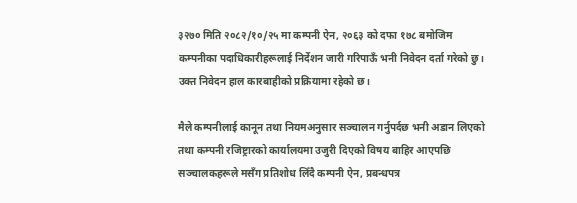३२७० मिति २०८२/१०/२५ मा कम्पनी ऐन, २०६३ को दफा १७८ बमोजिम कम्पनीका पदाधिकारीहरूलाई निर्देशन जारी गरिपाऊँ भनी निवेदन दर्ता गरेको छु। उक्त निवेदन हाल कारबाहीको प्रक्रियामा रहेको छ।

मैले कम्पनीलाई कानून तथा नियमअनुसार सञ्चालन गर्नुपर्दछ भनी अडान लिएको तथा कम्पनी रजिष्ट्रारको कार्यालयमा उजुरी दिएको विषय बाहिर आएपछि सञ्चालकहरूले मसँग प्रतिशोध लिँदै कम्पनी ऐन, प्रबन्धपत्र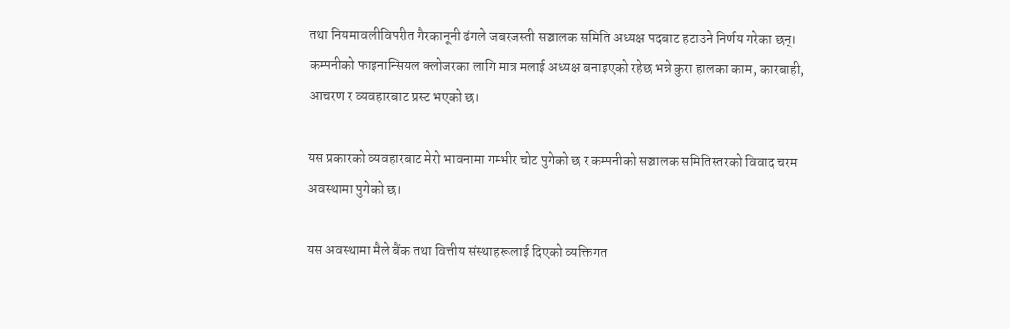तथा नियमावलीविपरीत गैरकानूनी ढंगले जबरजस्ती सञ्चालक समिति अध्यक्ष पदबाट हटाउने निर्णय गरेका छन्। कम्पनीको फाइनान्सियल क्लोजरका लागि मात्र मलाई अध्यक्ष बनाइएको रहेछ भन्ने कुरा हालका काम, कारबाही, आचरण र व्यवहारबाट प्रस्ट भएको छ।

यस प्रकारको व्यवहारबाट मेरो भावनामा गम्भीर चोट पुगेको छ र कम्पनीको सञ्चालक समितिस्तरको विवाद चरम अवस्थामा पुगेको छ।

यस अवस्थामा मैले बैंक तथा वित्तीय संस्थाहरूलाई दिएको व्यक्तिगत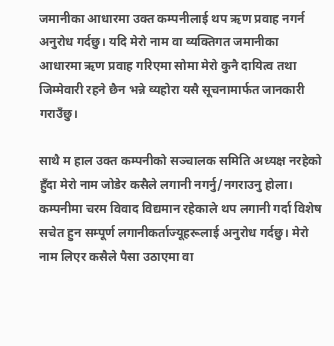जमानीका आधारमा उक्त कम्पनीलाई थप ऋण प्रवाह नगर्न अनुरोध गर्दछु। यदि मेरो नाम वा व्यक्तिगत जमानीका आधारमा ऋण प्रवाह गरिएमा सोमा मेरो कुनै दायित्व तथा जिम्मेवारी रहने छैन भन्ने व्यहोरा यसै सूचनामार्फत जानकारी गराउँछु।

साथै म हाल उक्त कम्पनीको सञ्चालक समिति अध्यक्ष नरहेको हुँदा मेरो नाम जोडेर कसैले लगानी नगर्नु/नगराउनु होला। कम्पनीमा चरम विवाद विद्यमान रहेकाले थप लगानी गर्दा विशेष सचेत हुन सम्पूर्ण लगानीकर्ताज्यूहरूलाई अनुरोध गर्दछु। मेरो नाम लिएर कसैले पैसा उठाएमा वा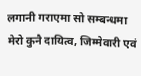लगानी गराएमा सो सम्बन्धमा मेरो कुनै दायित्व, जिम्मेवारी एवं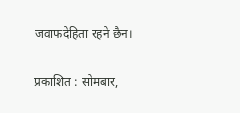जवाफदेहिता रहने छैन।


प्रकाशित : सोमबार,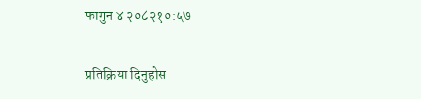फागुन ४ २०८२१०:५७

प्रतिक्रिया दिनुहोस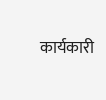कार्यकारी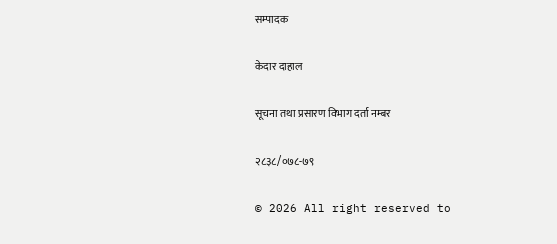सम्पादक

केदार दाहाल

सूचना तथा प्रसारण विभाग दर्ता नम्बर

२८३८/०७८-७९

© 2026 All right reserved to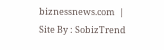biznessnews.com  | Site By : SobizTrend